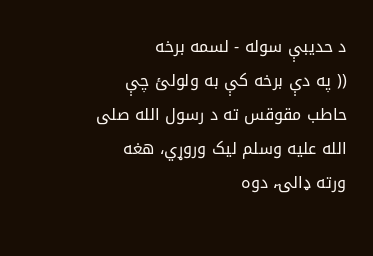د حدیبې سوله - لسمه برخه
(( په دې برخه کې به ولولئ چې حاطب مقوقس ته د رسول الله صلی الله علیه وسلم لیک وروړي، هغه ورته ډالۍ، دوه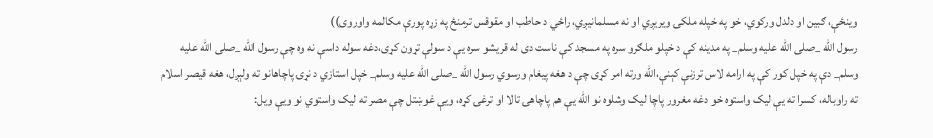وینځې، ګبين او دلدل ورکوي، خو په خپله ملکۍ ویریږي او نه مسلمانیږي، راځي د حاطب او مقوقس ترمنځ په زړه پورې مکالمه واوروی))
رسول الله _صلی الله عليه وسلم_ په مدينه کې د خپلو ملګرو سره په مسجد کې ناست دی له قريشو سره يې د سولې تړون کړی،دغه سوله داسې نه وه چې رسول الله _صلی الله عليه وسلم_ دې په خپل کور کې په ارامه لاس ترزنې کېنې،الله ورته امر کړی چې د هغه پيغام ورسوي رسول الله _صلی الله عليه وسلم_ خپل استازي د نړۍ پاچاهانو ته ولېږل، هغه قيصر اسلام ته راوباله، کسرا ته يې ليک واستوه خو دغه مغرور پاچا ليک وشلوه نو الله يې هم پاچاهۍ تالا او ترغۍ کړه، ويې غوښتل چې مصر ته ليک واستوي نو ويې ويل: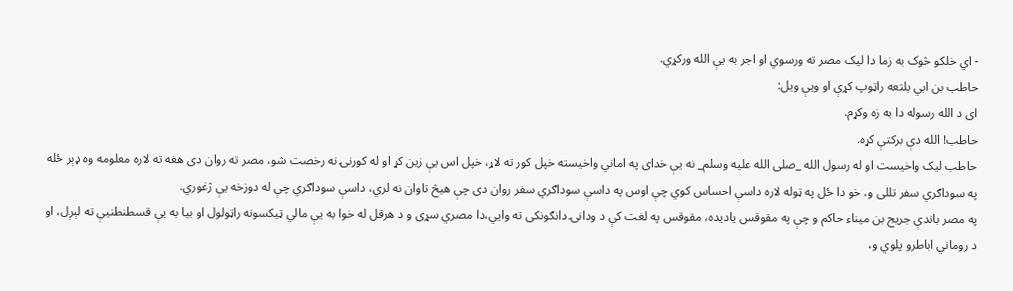- اي خلکو څوک به زما دا ليک مصر ته ورسوي او اجر به يې الله ورکړي.
حاطب بن ابي بلتعه راټوپ کړې او ويې ويل:
ای د الله رسوله دا به زه وکړم.
حاطب! الله دې برکتې کړه.
حاطب ليک واخيست او له رسول الله _صلی الله عليه وسلم_ نه يې خدای په اماني واخيسته خپل کور ته لاړ، خپل اس يې زين کړ او له کورنۍ نه رخصت شو، مصر ته روان دی هغه ته لاره معلومه وه ډېر ځله په سوداګري سفر تللی و، خو دا ځل په ټوله لاره داسې احساس کوي چې اوس په داسې سوداګري سفر روان دی چې هيڅ تاوان نه لري، داسې سوداګري چې له دوزخه يې ژغوري.
په مصر باندې جريج بن ميناء حاکم و چې په مقوقس ياديده، مقوقس په لغت کې د ودانۍ دانګونکی ته وايي،دا مصري سړی و د هرقل له خوا به يې مالي ټيکسونه راټولول او بيا به يې قسطنطنيې ته لېږل، او د روماني اباطرو پلوي و،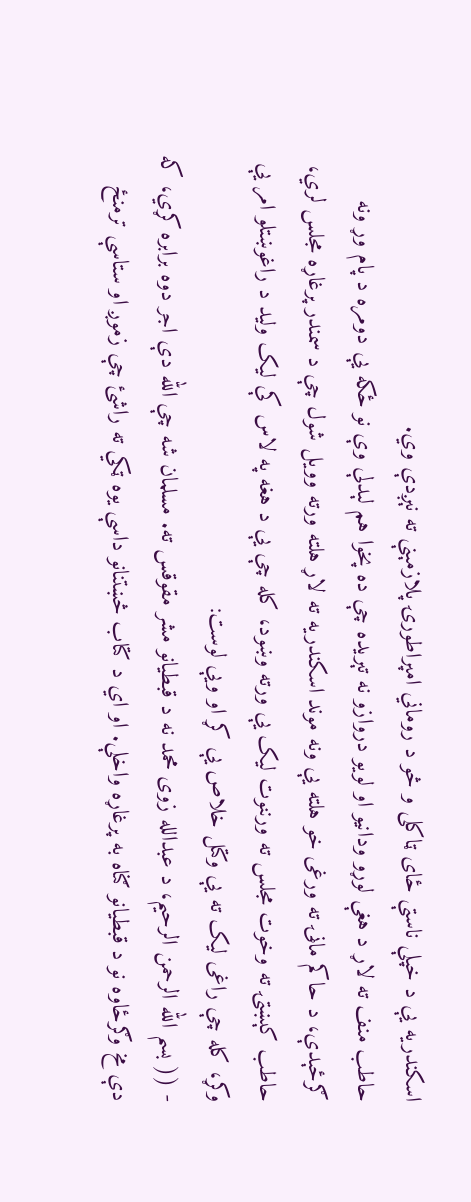اسکندريه يې د خپلې ناستې ځای ټاکلی و څو د روماني امپراطورۍ پلازمېنې ته نېږدې وي.
حاطب منف ته لاړ د هغې لوړو ودانيو او لويو دروازو نه تېريده چې ده پخوا هم لېدلې وې نو ځکه يې دومره د پام وړ ونه ګرځېدې، د حاکم ماڼۍ ته ورغی خو هلته يې ونه موند اسکندريه ته لاړ هلته ورته وويل شول چې د سمندر پرغاړه مجلس لري، حاطب کېښتۍ ته وخوت مجلس ته ورننوت ليک يې ورته وښود، کله چې يې د هغه په لاس کې ليک وليد د راغوښتلو امر يې وکړ، کله چې راغی ليک ته يې وکتل خلاص يې کړ او ويې لوست:
- (( بسم الله الرحمن الرحيم، د عبدالله زوی محمد نه د قبطيانو مشر مقوقس ته. مسلمان شه چې الله دې اجر دوه برابره کړي، که دې مخ وګرځاوه نو د قبطيانو ګناه به پرغاړه واخلې. او اي د کتاب څښتنانو داسې يوه ټکي ته راشئ چې زموږ او ستاسې ترمنځ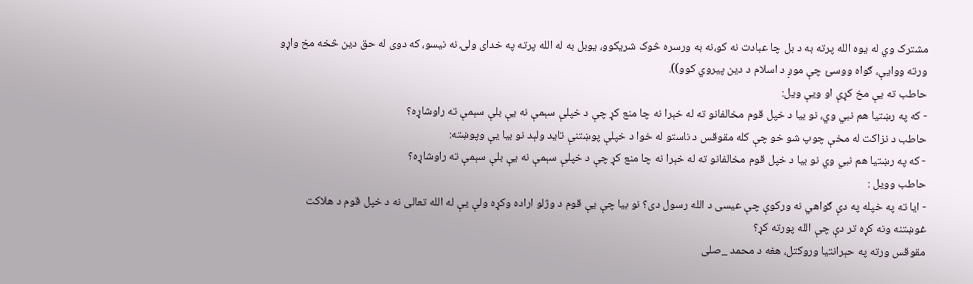مشترک وي له يوه الله پرته به د بل چا عبادت نه کو،نه به ورسره څوک شريکوو، يوبل به له الله پرته په خدای ولۍ نه نيسو، که دوی له حق دین څخه مخ واړو ورته ووایې، ګواه ووسئ چې موږ د اسلام د دين پیروي کوو)).
حاطب ته يې مخ کړې او ويې ويل:
- که په رښتيا هم نبي وي، نو بيا د خپل قوم مخالفانو ته له خېرا نه چا منع کړ چې د خپلې سېمې نه يې بلې سېمې ته راوشاړه؟
حاطب د نزاکت له مخې چوپ شو خو چې کله مقوقس د ناستو له خوا د خپلې پوښتنې تايد ولېد نو بيا يې وپوښته:
- که په رښتيا هم نبي وي نو بيا د خپل قوم مخالفانو ته له خېرا نه چا منع کړ چې د خپلې سېمې نه يې بلې سېمې ته راوشاړه؟
حاطب وويل :
- ايا ته په خپله په دې ګواهي نه ورکوې چې عيسی د الله رسول دی؟ نو بيا چې يې قوم د وژلو اراده وکړه ولې يې له الله تعالی نه د خپل قوم د هلاکت غوښتنه ونه کړه تر دې چې الله پورته کړ؟
مقوقس ورته په حېرانتيا وروکتل، هغه د محمد _صلی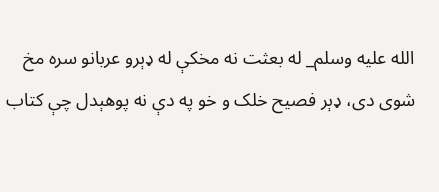الله عليه وسلم_ له بعثت نه مخکې له ډېرو عربانو سره مخ شوی دی، ډېر فصيح خلک و خو په دې نه پوهېدل چې کتاب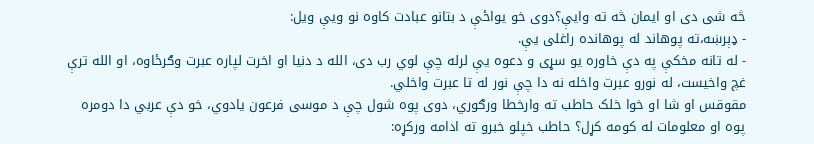څه شی دی او ايمان څه ته وايې؟دوی خو يواځې د بتانو عبادت کاوه نو ويې ويل:
- ډېرښه،ته پوهاند له پوهانده راغلی يې.
- له تانه مخکې په دې خاوره يو سړی و دعوه يې لرله چې لوي رب دی، الله د دنيا او اخرت لپاره عبرت وګرځاوه، او الله ترې غچ واخيست، له نورو عبرت واخله نه دا چې نور له تا عبرت واخلي.
مقوقس او شا او خوا خلک حاطب ته وارخطا ورګوري، دوی پوه شول چې د موسی فرعون يادوي، خو دې عربي دا دومره پوه او معلومات له کومه کړل؟ حاطب خپلو خبرو ته ادامه ورکړه: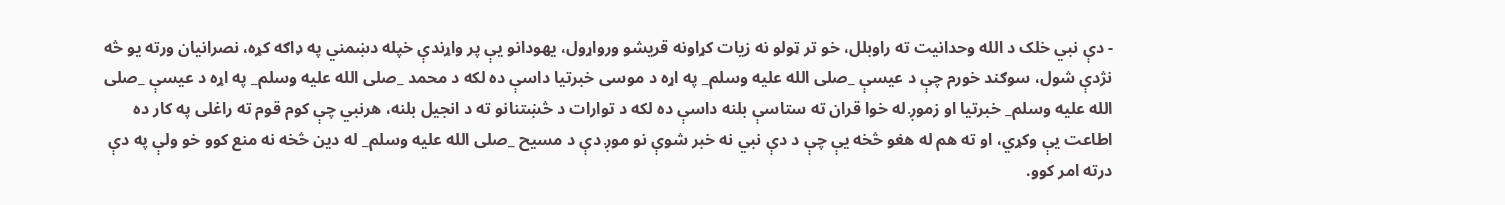- دې نبي خلک د الله وحدانيت ته راوبلل، خو تر ټولو نه زيات کړاونه قريشو ورواړول، يهودانو يې پر واړندې خپله دښمني په ډاګه کړه، نصرانيان ورته يو څه نژدې شول، سوګند خورم چې د عيسې _صلی الله عليه وسلم_ په اړه د موسی خبرتيا داسې ده لکه د محمد _صلی الله عليه وسلم_ په اړه د عيسې _صلی الله عليه وسلم_ خبرتيا او زموږ له خوا قران ته ستاسې بلنه داسې ده لکه د توارات د څښتنانو ته د انجيل بلنه، هرنبي چې کوم قوم ته راغلی په کار ده اطاعت يې وکړي، او ته هم له هغو څخه يې چې د دې نبي نه خبر شوې نو موږ دې د مسيح _صلی الله عليه وسلم_ له دين څخه نه منع کوو خو ولې په دې درته امر کوو.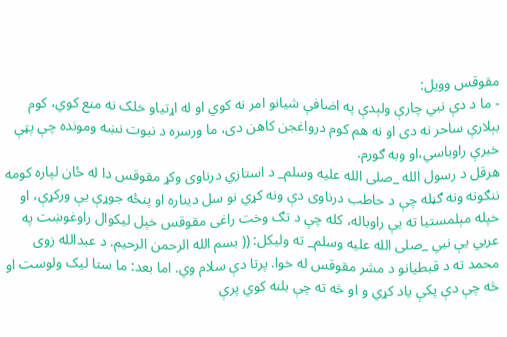مقوقس وويل:
- ما د دې نبي چارې ولېدې په اضافې شيانو امر نه کوي او له اړتياو خلک نه منع کوي، کوم بېلارې ساحر نه دی او نه هم کوم درواغجن کاهن دی، ما ورسره د نبوت نښه ومونده چې پټې خبرې راوباسي،او وبه ګورم.
هرقل د رسول الله _صلی الله عليه وسلم_ د استازي درناوی وکړ مقوقس دا له ځان لپاره کومه ننګونه ونه ګڼله چې د حاطب درناوی دې ونه کړي نو سل ديناره او پنځه جوړې يې ورکړې، او خپله مېلمستيا ته يې راوباله، کله چې د تګ وخت راغی مقوقس خپل ليکوال راوغوښت په عربي يې نبي _صلی الله عليه وسلم_ ته وليکل: (( بسم الله الرحمن الرحيم. د عبدالله زوی محمد ته د قبطيانو د مشر مقوقس له خوا. پرتا دې سلام وي. اما بعد: ما ستا ليک ولوست او څه چې دې پکې ياد کړي و او څه ته چې بلنه کوي پرې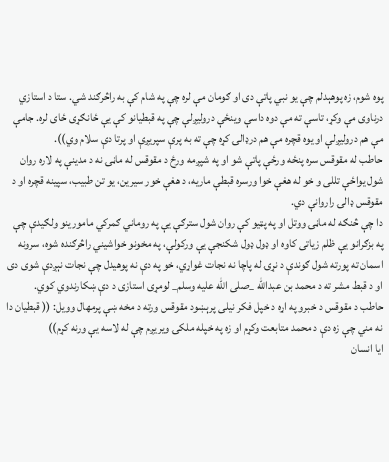پوه شوم، زه پوهېدلم چې يو نبي پاتې دی او ګومان مې لره چې په شام کې به راڅرګند شي. ستا د استازي درناوی مې وکړ، تاسې ته مې دوه داسې وينځې دروليږلې چې په قبطيانو کې يې ځانګړی ځای لره. جامې مې هم دروليږلې او يوه قچره مې هم درډالۍ کړه چې ته به پرې سپريږې او پرتا دې سلام وي)).
حاطب له مقوقس سره پنځه ورځې پاتې شو او په شپږمه ورځ د مقوقس له ماڼۍ نه د مدينې په لاره روان شول يواځې تللی و خو له هغې خوا ورسره قبطې ماريه، د هغې خور سيرين، يو تن طبيب، سپينه قچره او د مقوقس ډالۍ راروانې دي.
دا چې څنګه له ماڼۍ ووتل او په پټيو کې روان شول سترګې يې په روماني ګمرکي مامورينو ولګيدې چې په بزګرانو يې ظلم زياتی کاوه او ډول ډول شکنجې يې ورکولې، په مخونو خواشيني راڅرګنده شوه، سرونه اسمان ته پورته شول ګوندې د نړۍ له پاچا نه نجات غواړي، خو په دې نه پوهيدل چې نجات نېږدې شوی دی او د قبط مشر ته د محمد بن عبدالله _صلی الله عليه وسلم_ لومړی استازی د دې ښکارندوي کوي.
حاطب د مقوقس د خبرو په اړه د خپل فکر نيلی پرېښود مقوقس ورته د مخه ښې پرمهال وويل: (( قبطيان دا نه مني چې زه دې د محمد متابعت وکړم او زه په خپله ملکۍ ويريږم چې له لاسه يې ورنه کړم))
ايا انسان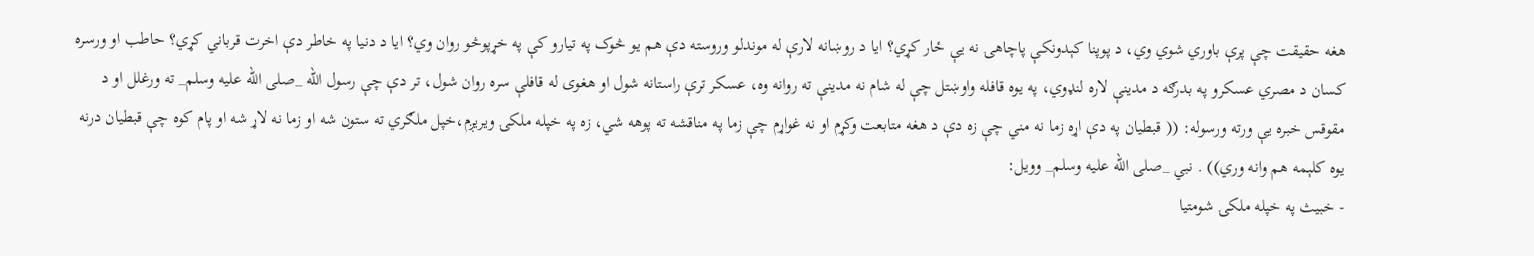هغه حقيقت چې پرې باوري شوي وي، د پوپنا کېدونکې پاچاهۍ نه يې ځار کړي؟ ايا د روښانه لارې له موندلو وروسته دې هم يو څوک په تيارو کې په خړپوڅو روان وي؟ ايا د دنيا په خاطر دې اخرت قرباني کړي؟ حاطب او ورسره کسان د مصري عسکرو په بدرګه د مدينې لاره لنډوي، په يوه قافله واوښتل چې له شام نه مدينې ته روانه وه، عسکر ترې راستانه شول او هغوی له قافلې سره روان شول، تر دې چې رسول الله _صلی الله عليه وسلم_ ته ورغلل او د مقوقس خبره يې ورته ورسوله: (( قبطيان په دې اړه زما نه مني چې زه دې د هغه متابعت وکړم او نه غواړم چې زما په مناقشه ته پوهه شي، زه په خپله ملکۍ ويريږم،خپل ملګري ته ستون شه او زما نه لاړ شه او پام کوه چې قبطيان درنه يوه کلېمه هم وانه وري)) . نبي _صلی الله عليه وسلم_ وويل:
- خبيث په خپله ملکۍ شومتيا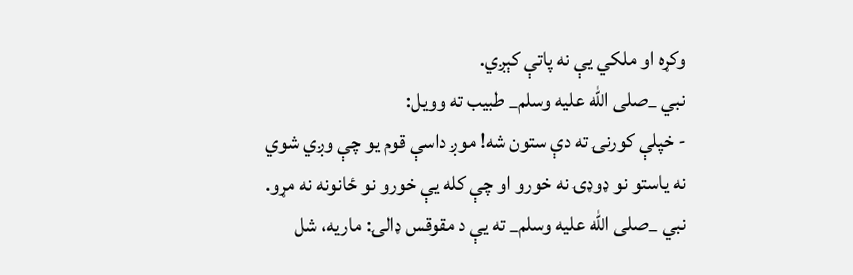وکړه او ملکي يې نه پاتې کېږي.
نبي _صلی الله عليه وسلم_ طبيب ته وويل:
- خپلې کورنۍ ته دې ستون شه! موږ داسې قوم يو چې وږي شوي نه ياستو نو ډوډۍ نه خورو او چې کله يې خورو نو ځانونه نه مړو.
نبي _صلی الله عليه وسلم_ ته يې د مقوقس ډالۍ: ماريه، شل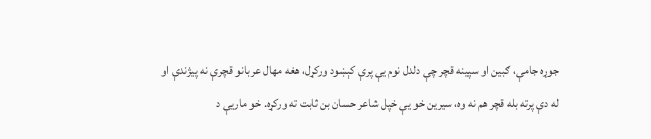جوړه جامې، ګبين او سپينه قچر چې دلدل نوم يې پرې کېښود ورکړل، هغه مهال عربانو قچرې نه پيژندې او له دې پرته بله قچر هم نه وه، سيرين خو يې خپل شاعر حسان بن ثابت ته ورکړه. خو ماريې د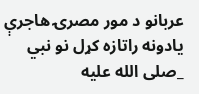عربانو د مور مصرۍ هاجرې يادونه راتازه کړل نو نبي _صلی الله عليه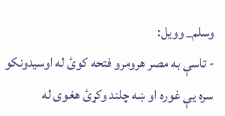وسلم_ وويل:
- تاسې به مصر هرومرو فتحه کوئ له اوسيدونکو سره يې غوره او ښه چلند وکړئ هغوی له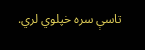تاسې سره خپلوي لري.